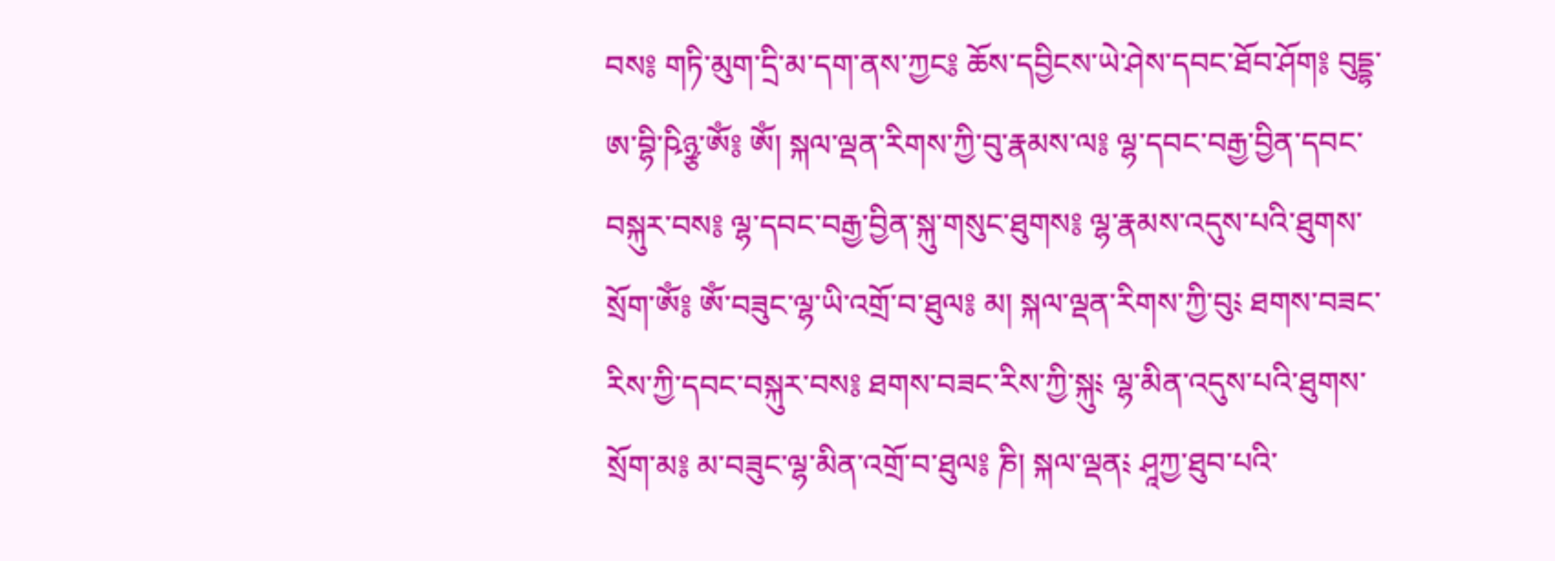བས༔ གཏི་མུག་དྲི་མ་དག་ནས་ཀྱང༔ ཆོས་དབྱིངས་ཡེ་ཤེས་དབང་ཐོབ་ཤོག༔ བུདྡྷ་ཨ་བྷི་ཥིཉྩ་ཨོཾ༔ ཨོཾ། སྐལ་ལྡན་རིགས་ཀྱི་བུ་རྣམས་ལ༔ ལྷ་དབང་བརྒྱ་བྱིན་དབང་བསྐུར་བས༔ ལྷ་དབང་བརྒྱ་བྱིན་སྐུ་གསུང་ཐུགས༔ ལྷ་རྣམས་འདུས་པའི་ཐུགས་སྲོག་ཨོཾ༔ ཨོཾ་བཟུང་ལྷ་ཡི་འགྲོ་བ་ཐུལ༔ མ། སྐལ་ལྡན་རིགས་ཀྱི་བུ༴ ཐགས་བཟང་རིས་ཀྱི་དབང་བསྐུར་བས༔ ཐགས་བཟང་རིས་ཀྱི་སྐུ༴ ལྷ་མིན་འདུས་པའི་ཐུགས་སྲོག་མ༔ མ་བཟུང་ལྷ་མིན་འགྲོ་བ་ཐུལ༔ ཎི། སྐལ་ལྡན༴ ཤཱཀྱ་ཐུབ་པའི་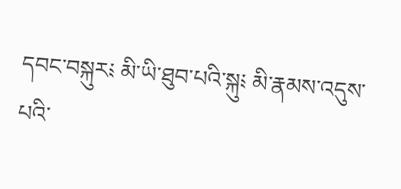དབང་བསྐུར༴ མི་ཡི་ཐུབ་པའི་སྐུ༴ མི་རྣམས་འདུས་པའི་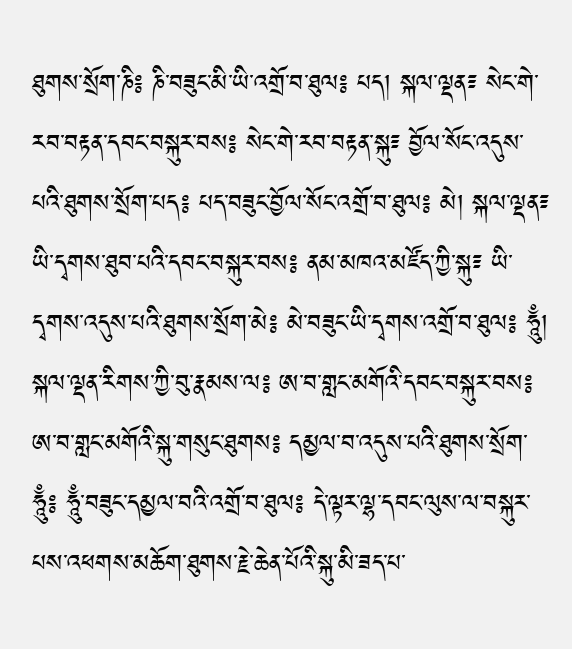ཐུགས་སྲོག་ཎི༔ ཎི་བཟུང་མི་ཡི་འགྲོ་བ་ཐུལ༔ པད། སྐལ་ལྡན༴ སེང་གེ་རབ་བརྟན་དབང་བསྐུར་བས༔ སེང་གེ་རབ་བརྟན་སྐུ༴ བྱོལ་སོང་འདུས་པའི་ཐུགས་སྲོག་པད༔ པད་བཟུང་བྱོལ་སོང་འགྲོ་བ་ཐུལ༔ མེ། སྐལ་ལྡན༴ ཡི་དྭགས་ཐུབ་པའི་དབང་བསྐུར་བས༔ ནམ་མཁའ་མཛོད་ཀྱི་སྐུ༴ ཡི་དྭགས་འདུས་པའི་ཐུགས་སྲོག་མེ༔ མེ་བཟུང་ཡི་དྭགས་འགྲོ་བ་ཐུལ༔ ཧཱུྃ། སྐལ་ལྡན་རིགས་ཀྱི་བུ་རྣམས་ལ༔ ཨ་བ་གླང་མགོའི་དབང་བསྐུར་བས༔ ཨ་བ་གླང་མགོའི་སྐུ་གསུང་ཐུགས༔ དམྱལ་བ་འདུས་པའི་ཐུགས་སྲོག་ཧཱུྃ༔ ཧཱུྃ་བཟུང་དམྱལ་བའི་འགྲོ་བ་ཐུལ༔ དེ་ལྟར་ལྷ་དབང་ལུས་ལ་བསྐུར་པས་འཕགས་མཆོག་ཐུགས་རྗེ་ཆེན་པོའི་སྐུ་མི་ཟད་པ་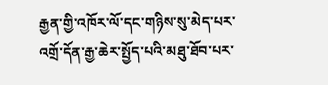རྒྱན་གྱི་འཁོར་ལོ་དང་གཉིས་སུ་མེད་པར་འགྲོ་དོན་རྒྱ་ཆེར་སྤྱོད་པའི་མཐུ་ཐོབ་པར་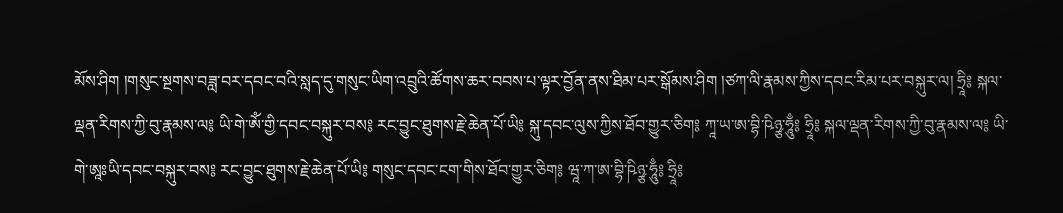མོས་ཤིག །གསུང་སྔགས་བཟླ་བར་དབང་བའི་སླད་དུ་གསུང་ཡིག་འབྲུའི་ཚོགས་ཆར་བབས་པ་ལྟར་བྱོན་ནས་ཐིམ་པར་སྒོམས་ཤིག །ཙཀ་ལི་རྣམས་ཀྱིས་དབང་རིམ་པར་བསྐུར་ལ། ཧྲཱི༔ སྐལ་ལྡན་རིགས་ཀྱི་བུ་རྣམས་ལ༔ ཡི་གེ་ཨོཾ་གྱི་དབང་བསྐུར་བས༔ རང་བྱུང་ཐུགས་རྗེ་ཆེན་པོ་ཡི༔ སྐུ་དབང་ལུས་ཀྱིས་ཐོབ་གྱུར་ཅིག༔ ཀཱ་ཡ་ཨ་བྷི་ཥིཉྩ་ཧཱུྃ༔ ཧྲཱི༔ སྐལ་ལྡན་རིགས་ཀྱི་བུ་རྣམས་ལ༔ ཡི་གེ་ཨཱཿཡི་དབང་བསྐུར་བས༔ རང་བྱུང་ཐུགས་རྗེ་ཆེན་པོ་ཡི༔ གསུང་དབང་ངག་གིས་ཐོབ་གྱུར་ཅིག༔ ཝཱ་ཀ་ཨ་བྷི་ཥིཉྩ་ཧཱུྃ༔ ཧྲཱི༔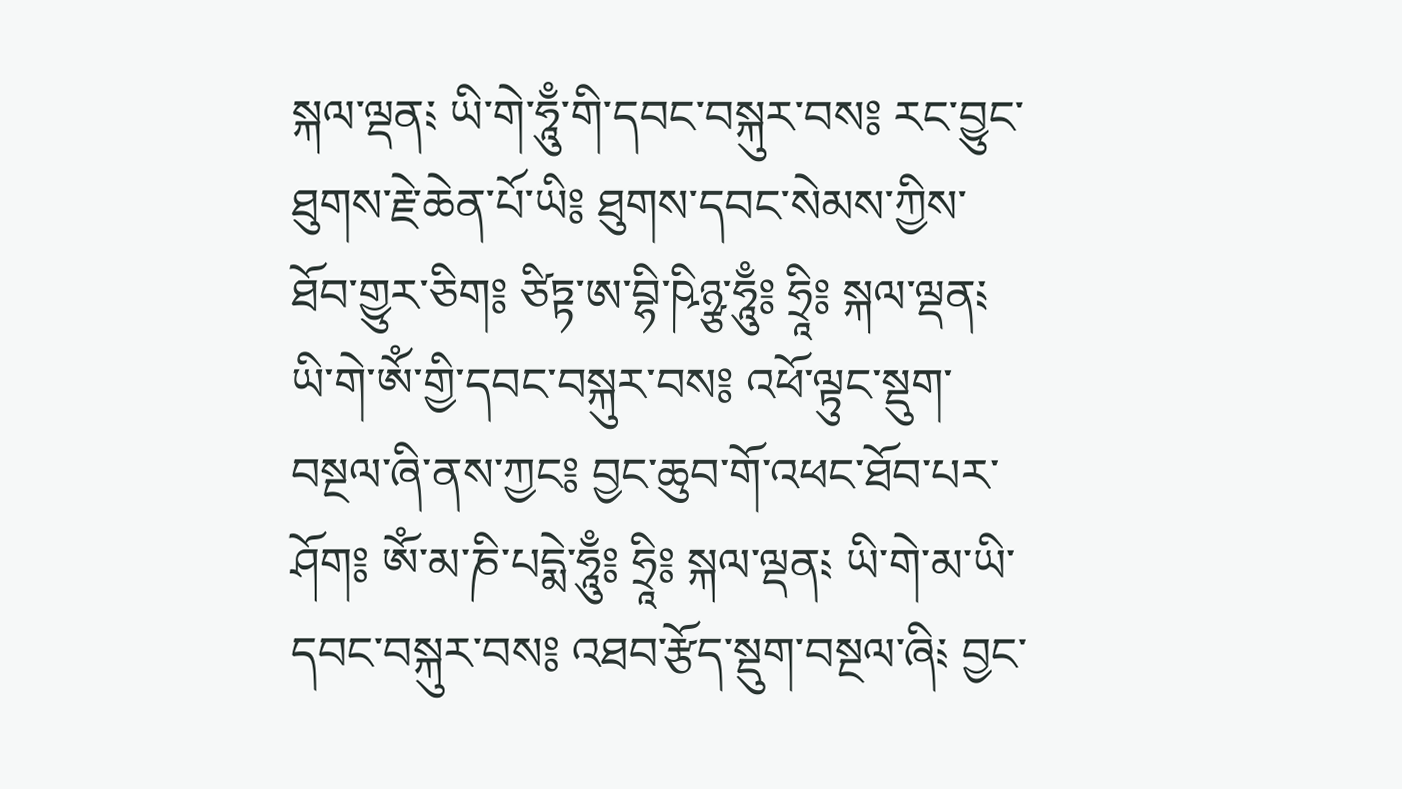སྐལ་ལྡན༴ ཡི་གེ་ཧཱུྃ་གི་དབང་བསྐུར་བས༔ རང་བྱུང་ཐུགས་རྗེ་ཆེན་པོ་ཡི༔ ཐུགས་དབང་སེམས་ཀྱིས་ཐོབ་གྱུར་ཅིག༔ ཙིཏྟ་ཨ་བྷི་ཥིཉྩ་ཧཱུྃ༔ ཧྲཱི༔ སྐལ་ལྡན༴ ཡི་གེ་ཨོཾ་གྱི་དབང་བསྐུར་བས༔ འཕོ་ལྟུང་སྡུག་བསྔལ་ཞི་ནས་ཀྱང༔ བྱང་ཆུབ་གོ་འཕང་ཐོབ་པར་ཤོག༔ ཨོཾ་མ་ཎི་པདྨེ་ཧཱུྃ༔ ཧྲཱི༔ སྐལ་ལྡན༴ ཡི་གེ་མ་ཡི་དབང་བསྐུར་བས༔ འཐབ་རྩོད་སྡུག་བསྔལ་ཞི༴ བྱང་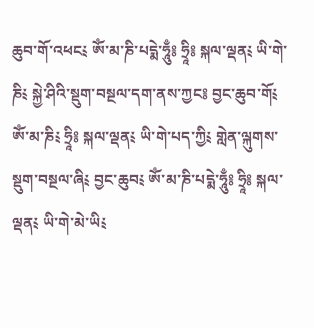ཆུབ་གོ་འཕང༴ ཨོཾ་མ་ཎི་པདྨེ་ཧཱུྃ༔ ཧྲཱི༔ སྐལ་ལྡན༴ ཡི་གེ་ཎི༴ སྐྱེ་ཤིའི་སྡུག་བསྔལ་དག་ནས་ཀྱང༔ བྱང་ཆུབ་གོ༴ ཨོཾ་མ་ཎི༴ ཧྲཱི༔ སྐལ་ལྡན༴ ཡི་གེ་པད་ཀྱི༴ གླེན་ལྐུགས་སྡུག་བསྔལ་ཞི༴ བྱང་ཆུབ༴ ཨོཾ་མ་ཎི་པདྨེ་ཧཱུྃ༔ ཧྲཱི༔ སྐལ་ལྡན༴ ཡི་གེ་མེ་ཡི༴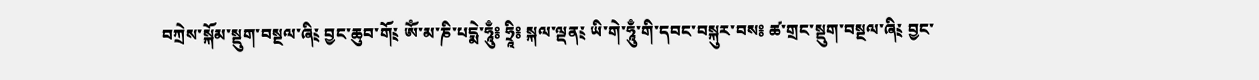བཀྲེས་སྐོམ་སྡུག་བསྔལ་ཞི༴ བྱང་ཆུབ་གོ༴ ཨོཾ་མ་ཎི་པདྨེ་ཧཱུྃ༔ ཧྲཱི༔ སྐལ་ལྡན༴ ཡི་གེ་ཧཱུྃ་གི་དབང་བསྐུར་བས༔ ཚ་གྲང་སྡུག་བསྔལ་ཞི༴ བྱང་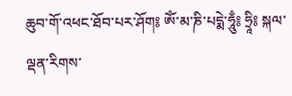ཆུབ་གོ་འཕང་ཐོབ་པར་ཤོག༔ ཨོཾ་མ་ཎི་པདྨེ་ཧཱུྃ༔ ཧྲཱི༔ སྐལ་ལྡན་རིགས་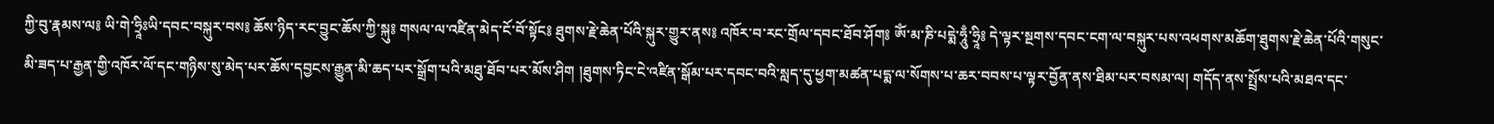ཀྱི་བུ་རྣམས་ལ༔ ཡི་གེ་ཧྲཱིཿཡི་དབང་བསྐུར་བས༔ ཆོས་ཉིད་རང་བྱུང་ཆོས་ཀྱི་སྐུ༔ གསལ་ལ་འཛིན་མེད་ངོ་བོ་སྟོང༔ ཐུགས་རྗེ་ཆེན་པོའི་སྐུར་གྱུར་ནས༔ འཁོར་བ་རང་གྲོལ་དབང་ཐོབ་ཤོག༔ ཨོཾ་མ་ཎི་པདྨེ་ཧཱུྃ་ཧྲཱི༔ དེ་ལྟར་སྔགས་དབང་ངག་ལ་བསྐུར་པས་འཕགས་མཆོག་ཐུགས་རྗེ་ཆེན་པོའི་གསུང་མི་ཟད་པ་རྒྱན་གྱི་འཁོར་ལོ་དང་གཉིས་སུ་མེད་པར་ཆོས་དབྱངས་རྒྱུན་མི་ཆད་པར་སྒྲོག་པའི་མཐུ་ཐོབ་པར་མོས་ཤིག །ཐུགས་ཏིང་ངེ་འཛིན་སྒོམ་པར་དབང་བའི་སླད་དུ་ཕྱག་མཚན་པདྨ་ལ་སོགས་པ་ཆར་བབས་པ་ལྟར་བྱོན་ནས་ཐིམ་པར་བསམ་ལ། གདོད་ནས་སྤྲོས་པའི་མཐའ་དང་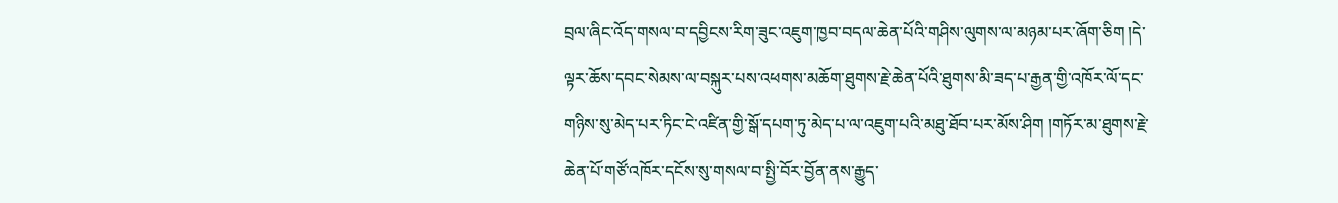བྲལ་ཞིང་འོད་གསལ་བ་དབྱིངས་རིག་ཟུང་འཇུག་ཁྱབ་བདལ་ཆེན་པོའི་གཤིས་ལུགས་ལ་མཉམ་པར་ཞོག་ཅིག །དེ་ལྟར་ཆོས་དབང་སེམས་ལ་བསྐུར་པས་འཕགས་མཆོག་ཐུགས་རྗེ་ཆེན་པོའི་ཐུགས་མི་ཟད་པ་རྒྱན་གྱི་འཁོར་ལོ་དང་གཉིས་སུ་མེད་པར་ཏིང་ངེ་འཛིན་གྱི་སྒོ་དཔག་ཏུ་མེད་པ་ལ་འཇུག་པའི་མཐུ་ཐོབ་པར་མོས་ཤིག །གཏོར་མ་ཐུགས་རྗེ་ཆེན་པོ་གཙོ་འཁོར་དངོས་སུ་གསལ་བ་སྤྱི་བོར་བྱོན་ནས་རྒྱུད་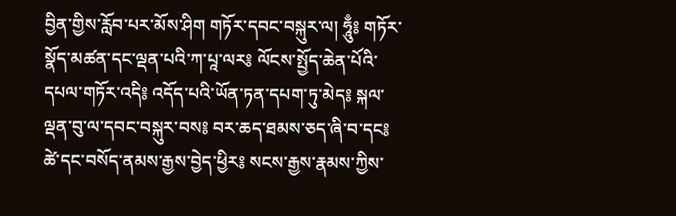བྱིན་གྱིས་རློབ་པར་མོས་ཤིག གཏོར་དབང་བསྐུར་ལ། ཧཱུྃ༔ གཏོར་སྣོད་མཚན་དང་ལྡན་པའི་ཀ་པཱ་ལར༔ ལོངས་སྤྱོད་ཆེན་པོའི་དཔལ་གཏོར་འདི༔ འདོད་པའི་ཡོན་ཏན་དཔག་ཏུ་མེད༔ སྐལ་ལྡན་བུ་ལ་དབང་བསྐུར་བས༔ བར་ཆད་ཐམས་ཅད་ཞི་བ་དང༔ ཚེ་དང་བསོད་ནམས་རྒྱས་བྱེད་ཕྱིར༔ སངས་རྒྱས་རྣམས་ཀྱིས་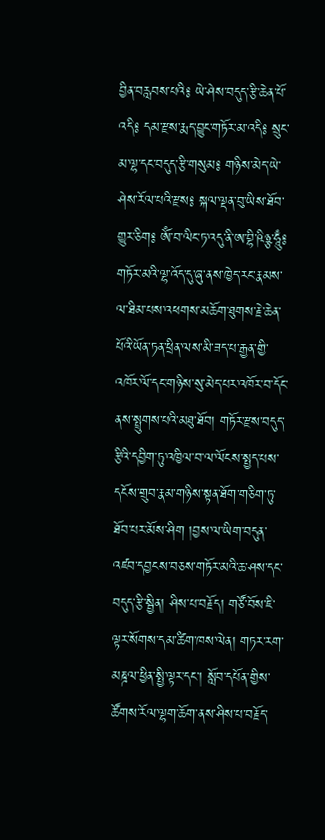བྱིན་བརླབས་པའི༔ ཡེ་ཤེས་བདུད་རྩི་ཆེན་པོ་འདི༔ དམ་རྫས་རྨད་བྱུང་གཏོར་མ་འདི༔ སྲུང་མ་ལྷ་དང་བདུད་རྩི་གསུམ༔ གཉིས་མེད་ཡེ་ཤེས་རོལ་པའི་རྫས༔ སྐལ་ལྡན་བུ་ཡིས་ཐོབ་གྱུར་ཅིག༔ ཨོཾ་བ་ལིང་ཏ་འདུ་ནི་ཨ་བྷི་ཥིཉྩ་ཧཱུྃ༔ གཏོར་མའི་ལྷ་འོད་དུ་ཞུ་ནས་ཁྱེད་རང་རྣམས་ལ་ཐིམ་པས་འཕགས་མཆོག་ཐུགས་རྗེ་ཆེན་པོའི་ཡོན་ཏན་ཕྲིན་ལས་མི་ཟད་པ་རྒྱན་གྱི་འཁོར་ལོ་དང་གཉིས་སུ་མེད་པར་འཁོར་བ་དོང་ནས་སྤྲུགས་པའི་མཐུ་ཐོབ། གཏོར་རྫས་བདུད་རྩིའི་དབྱིག་ཏུ་འཁྱིལ་བ་ལ་ལོངས་སྤྱད་པས་དངོས་གྲུབ་རྣམ་གཉིས་སྟན་ཐོག་གཅིག་ཏུ་ཐོབ་པར་མོས་ཤིག །བྱས་ལ་ཡིག་བདུན་འཛབ་དབྱངས་བཅས་གཏོར་མའི་ཆ་ཤས་དང་བདུད་རྩི་སྦྱིན། ཤིས་པ་བརྗོད། གཙོ་བོས་ཇི་ལྟར་སོགས་དམ་ཚིག་ཁས་ལེན། གཏར་རག་མཎྜལ་ཕྱིན་སྤྱི་ལྟར་དང་། སློབ་དཔོན་གྱིས་ཚོགས་རོལ་ལྷག་ཆོག་ནས་ཤིས་པ་བརྗོད་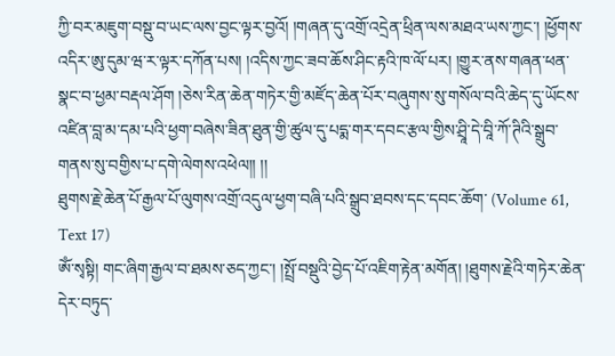ཀྱི་བར་མཇུག་བསྡུ་བ་ཡང་ལས་བྱང་ལྟར་བྱའོ། །གཞན་དུ་འགྲོ་འདྲེན་ཕྲིན་ལས་མཐའ་ཡས་ཀྱང་། །ཕྱོགས་འདིར་ཨུ་དུམ་ཝ་ར་ལྟར་དཀོན་པས། །འདིས་ཀྱང་ཟབ་ཆོས་ཤིང་རྟའི་ཁ་ལོ་པར། །གྱུར་ནས་གཞན་ཕན་སྣང་བ་ཕྱམ་བརྡལ་ཤོག །ཅེས་རིན་ཆེན་གཏེར་གྱི་མཛོད་ཆེན་པོར་བཞུགས་སུ་གསོལ་བའི་ཆེད་དུ་ཡོངས་འཛིན་བླ་མ་དམ་པའི་ཕྱག་བཞེས་ཟིན་ཐུན་གྱི་ཚུལ་དུ་པདྨ་གར་དབང་རྩལ་གྱིས་ཤྲཱི་དེ་བཱི་ཀོ་ཊིའི་སྒྲུབ་གནས་སུ་བགྱིས་པ་དགེ་ལེགས་འཕེལ།། །།
ཐུགས་རྗེ་ཆེན་པོ་རྒྱལ་པོ་ལུགས་འགྲོ་འདུལ་ཕྱག་བཞི་པའི་སྒྲུབ་ཐབས་དང་དབང་ཆོག་ (Volume 61, Text 17)
ཨོཾ་སྭསྟི། གང་ཞིག་རྒྱལ་བ་ཐམས་ཅད་ཀྱང་། །སྤྲོ་བསྡུའི་བྱེད་པོ་འཇིག་རྟེན་མགོན། །ཐུགས་རྗེའི་གཏེར་ཆེན་དེར་བཏུད་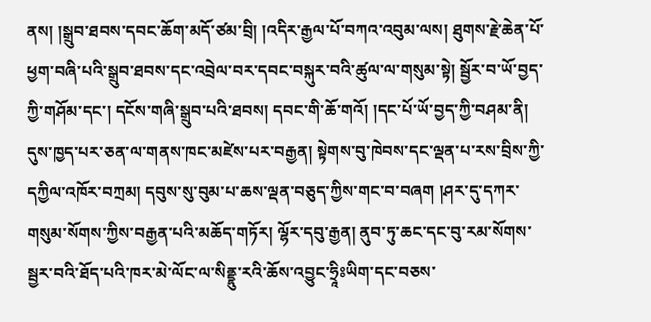ནས། །སྒྲུབ་ཐབས་དབང་ཆོག་མདོ་ཙམ་བྲི། །འདིར་རྒྱལ་པོ་བཀའ་འབུམ་ལས། ཐུགས་རྗེ་ཆེན་པོ་ཕྱག་བཞི་པའི་སྒྲུབ་ཐབས་དང་འབྲེལ་བར་དབང་བསྐུར་བའི་ཚུལ་ལ་གསུམ་སྟེ། སྦྱོར་བ་ཡོ་བྱད་ཀྱི་གཤོམ་དང་། དངོས་གཞི་སྒྲུབ་པའི་ཐབས། དབང་གི་ཆོ་གའོ། །དང་པོ་ཡོ་བྱད་ཀྱི་བཤམ་ནི། དུས་ཁྱད་པར་ཅན་ལ་གནས་ཁང་མཛེས་པར་བརྒྱན། སྟེགས་བུ་ཁེབས་དང་ལྡན་པ་རས་བྲིས་ཀྱི་དཀྱིལ་འཁོར་བཀྲམ། དབུས་སུ་བུམ་པ་ཆས་ལྡན་བཅུད་ཀྱིས་གང་བ་བཞག །ཤར་དུ་དཀར་གསུམ་སོགས་ཀྱིས་བརྒྱན་པའི་མཆོད་གཏོར། ལྷོར་དབུ་རྒྱན། ནུབ་ཏུ་ཆང་དང་བུ་རམ་སོགས་སྦྱར་བའི་ཐོད་པའི་ཁར་མེ་ལོང་ལ་སིནྡྷུ་རའི་ཆོས་འབྱུང་ཧྲཱིཿཡིག་དང་བཅས་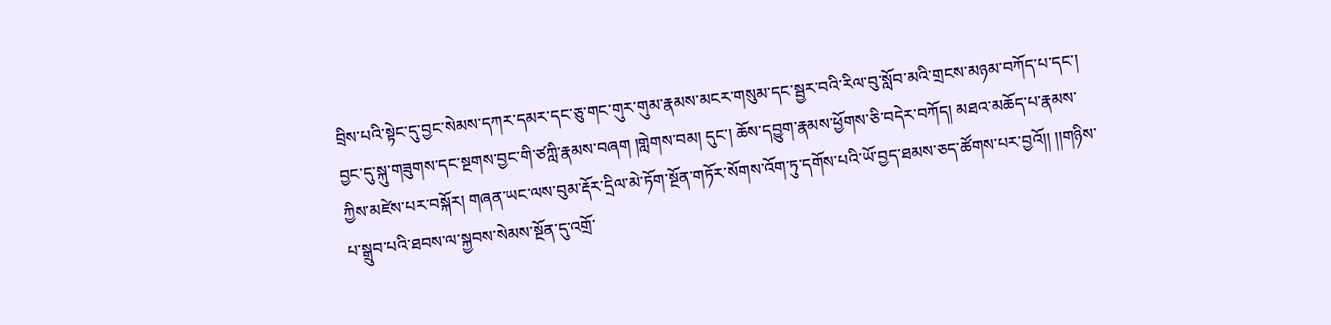བྲིས་པའི་སྟེང་དུ་བྱང་སེམས་དཀར་དམར་དང་ཅུ་གང་གུར་གུམ་རྣམས་མངར་གསུམ་དང་སྦྱར་བའི་རིལ་བུ་སློབ་མའི་གྲངས་མཉམ་བཀོད་པ་དང་། བྱང་དུ་སྐུ་གཟུགས་དང་སྔགས་བྱང་གི་ཙཀླི་རྣམས་བཞག །གླེགས་བམ། དུང་། ཆོས་དབྱུག་རྣམས་ཕྱོགས་ཅི་བདེར་བཀོད། མཐའ་མཆོད་པ་རྣམས་ཀྱིས་མཛེས་པར་བསྐོར། གཞན་ཡང་ལས་བུམ་རྡོར་དྲིལ་མེ་ཏོག་སྔོན་གཏོར་སོགས་འོག་ཏུ་དགོས་པའི་ཡོ་བྱད་ཐམས་ཅད་ཚོགས་པར་བྱའོ།། །།གཉིས་པ་སྒྲུབ་པའི་ཐབས་ལ་སྐྱབས་སེམས་སྔོན་དུ་འགྲོ་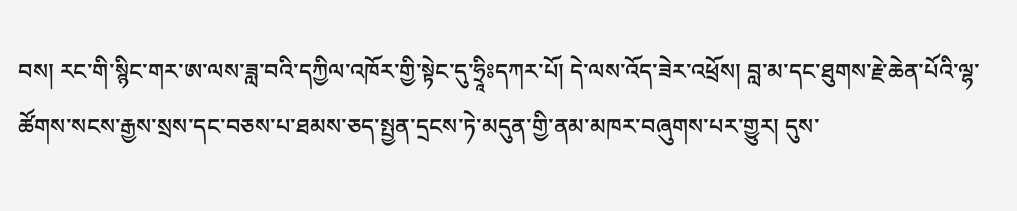བས། རང་གི་སྙིང་གར་ཨ་ལས་ཟླ་བའི་དཀྱིལ་འཁོར་གྱི་སྟེང་དུ་ཧྲཱིཿདཀར་པོ། དེ་ལས་འོད་ཟེར་འཕྲོས། བླ་མ་དང་ཐུགས་རྗེ་ཆེན་པོའི་ལྷ་ཚོགས་སངས་རྒྱས་སྲས་དང་བཅས་པ་ཐམས་ཅད་སྤྱན་དྲངས་ཏེ་མདུན་གྱི་ནམ་མཁར་བཞུགས་པར་གྱུར། དུས་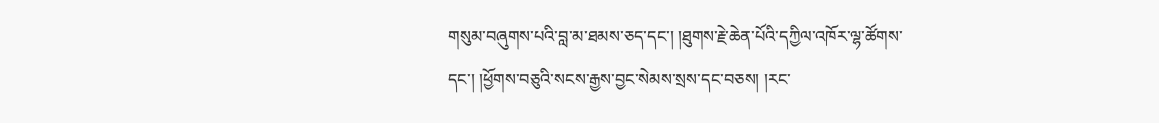གསུམ་བཞུགས་པའི་བླ་མ་ཐམས་ཅད་དང་། །ཐུགས་རྗེ་ཆེན་པོའི་དཀྱིལ་འཁོར་ལྷ་ཚོགས་དང་། །ཕྱོགས་བཅུའི་སངས་རྒྱས་བྱང་སེམས་སྲས་དང་བཅས། །རང་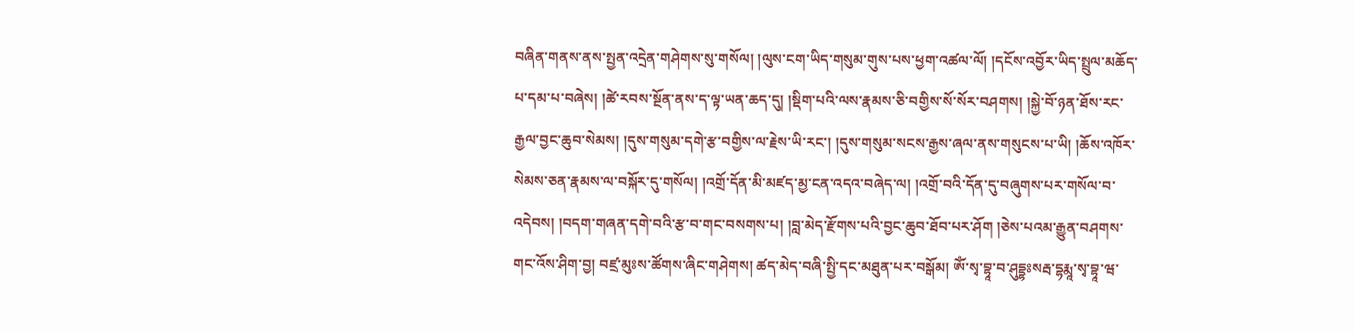བཞིན་གནས་ནས་སྤྱན་འདྲེན་གཤེགས་སུ་གསོལ། །ལུས་ངག་ཡིད་གསུམ་གུས་པས་ཕྱག་འཚལ་ལོ། །དངོས་འབྱོར་ཡིད་སྤྲུལ་མཆོད་པ་དམ་པ་བཞེས། །ཚེ་རབས་སྔོན་ནས་ད་ལྟ་ཡན་ཆད་དུ། །སྡིག་པའི་ལས་རྣམས་ཅི་བགྱིས་སོ་སོར་བཤགས། །སྐྱེ་བོ་ཉན་ཐོས་རང་རྒྱལ་བྱང་ཆུབ་སེམས། །དུས་གསུམ་དགེ་རྩ་བགྱིས་ལ་རྗེས་ཡི་རང་། །དུས་གསུམ་སངས་རྒྱས་ཞལ་ནས་གསུངས་པ་ཡི། །ཆོས་འཁོར་སེམས་ཅན་རྣམས་ལ་བསྐོར་དུ་གསོལ། །འགྲོ་དོན་མི་མཛད་མྱ་ངན་འདའ་བཞེད་ལ། །འགྲོ་བའི་དོན་དུ་བཞུགས་པར་གསོལ་བ་འདེབས། །བདག་གཞན་དགེ་བའི་རྩ་བ་གང་བསགས་པ། །བླ་མེད་རྫོགས་པའི་བྱང་ཆུབ་ཐོབ་པར་ཤོག །ཅེས་པའམ་རྒྱུན་བཤགས་གང་འོས་ཤིག་བྱ། བཛྲ་མུཿས་ཚོགས་ཞིང་གཤེགས། ཚད་མེད་བཞི་སྤྱི་དང་མཐུན་པར་བསྒོམ། ཨོཾ་སྭ་བྷཱ་བ་ཤུདྡྷཿསརྦ་དྷརྨཱ་སྭ་བྷཱ་ཝ་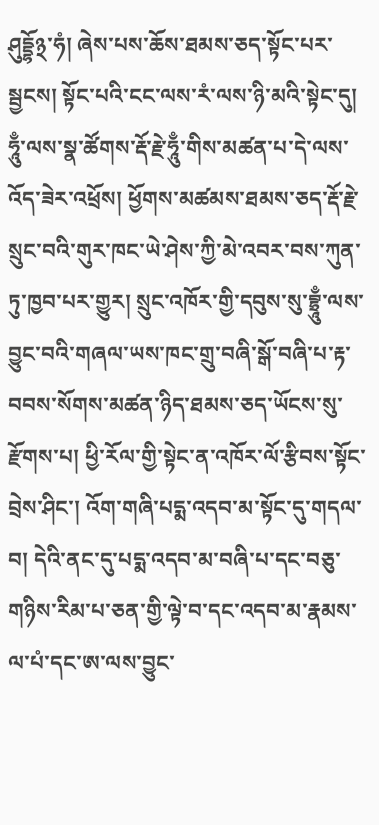ཤུདྡྷོ྅་ཧཾ། ཞེས་པས་ཆོས་ཐམས་ཅད་སྟོང་པར་སྦྱངས། སྟོང་པའི་ངང་ལས་རཾ་ལས་ཉི་མའི་སྟེང་དུ། ཧཱུྃ་ལས་སྣ་ཚོགས་རྡོ་རྗེ་ཧཱུྃ་གིས་མཚན་པ་དེ་ལས་འོད་ཟེར་འཕྲོས། ཕྱོགས་མཚམས་ཐམས་ཅད་རྡོ་རྗེ་སྲུང་བའི་གུར་ཁང་ཡེ་ཤེས་ཀྱི་མེ་འབར་བས་ཀུན་ཏུ་ཁྱབ་པར་གྱུར། སྲུང་འཁོར་གྱི་དབུས་སུ་བྷྲཱུྃ་ལས་བྱུང་བའི་གཞལ་ཡས་ཁང་གྲུ་བཞི་སྒོ་བཞི་པ་རྟ་བབས་སོགས་མཚན་ཉིད་ཐམས་ཅད་ཡོངས་སུ་རྫོགས་པ། ཕྱི་རོལ་གྱི་སྟེང་ན་འཁོར་ལོ་རྩིབས་སྟོང་བྲེས་ཤིང་། འོག་གཞི་པདྨ་འདབ་མ་སྟོང་དུ་གདལ་བ། དེའི་ནང་དུ་པདྨ་འདབ་མ་བཞི་པ་དང་བཅུ་གཉིས་རིམ་པ་ཅན་གྱི་ལྟེ་བ་དང་འདབ་མ་རྣམས་ལ་པཾ་དང་ཨ་ལས་བྱུང་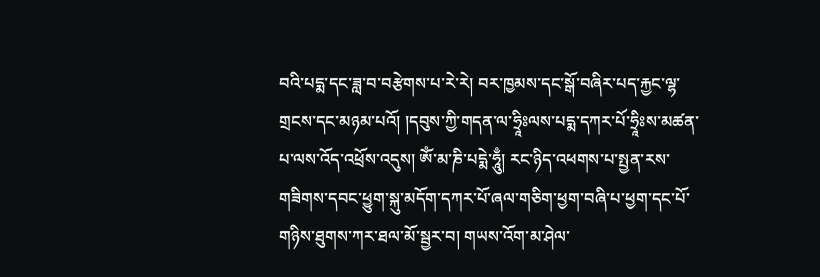བའི་པདྨ་དང་ཟླ་བ་བརྩེགས་པ་རེ་རེ། བར་ཁྱམས་དང་སྒོ་བཞིར་པད་རྐྱང་ལྷ་གྲངས་དང་མཉམ་པའོ། །དབུས་ཀྱི་གདན་ལ་ཧྲཱིཿལས་པདྨ་དཀར་པོ་ཧྲཱིཿས་མཚན་པ་ལས་འོད་འཕྲོས་འདུས། ཨོཾ་མ་ཎི་པདྨེ་ཧཱུྃ། རང་ཉིད་འཕགས་པ་སྤྱན་རས་གཟིགས་དབང་ཕྱུག་སྐུ་མདོག་དཀར་པོ་ཞལ་གཅིག་ཕྱག་བཞི་པ་ཕྱག་དང་པོ་གཉིས་ཐུགས་ཀར་ཐལ་མོ་སྦྱར་བ། གཡས་འོག་མ་ཤེལ་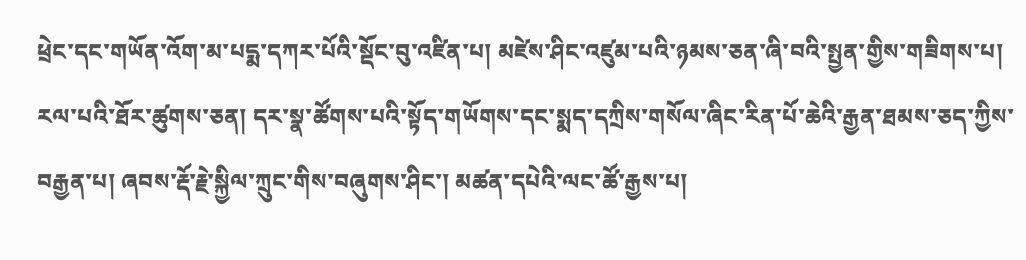ཕྲེང་དང་གཡོན་འོག་མ་པདྨ་དཀར་པོའི་སྡོང་བུ་འཛིན་པ། མཛེས་ཤིང་འཛུམ་པའི་ཉམས་ཅན་ཞི་བའི་སྤྱན་གྱིས་གཟིགས་པ། རལ་པའི་ཐོར་ཚུགས་ཅན། དར་སྣ་ཚོགས་པའི་སྟོད་གཡོགས་དང་སྨད་དཀྲིས་གསོལ་ཞིང་རིན་པོ་ཆེའི་རྒྱན་ཐམས་ཅད་ཀྱིས་བརྒྱན་པ། ཞབས་རྡོ་རྗེ་སྐྱིལ་ཀྲུང་གིས་བཞུགས་ཤིང་། མཚན་དཔེའི་ལང་ཚོ་རྒྱས་པ།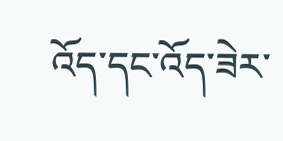འོད་དང་འོད་ཟེར་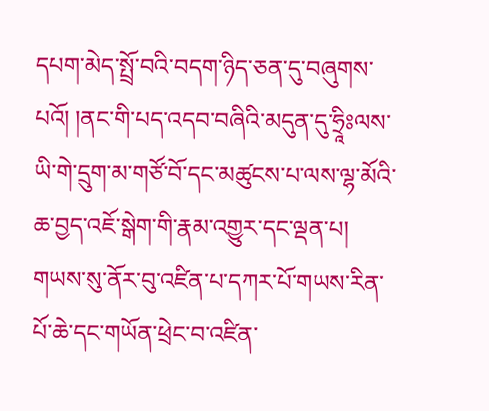དཔག་མེད་སྤྲོ་བའི་བདག་ཉིད་ཅན་དུ་བཞུགས་པའོ། །ནང་གི་པད་འདབ་བཞིའི་མདུན་དུ་ཧྲཱིཿལས་ཡི་གེ་དྲུག་མ་གཙོ་བོ་དང་མཚུངས་པ་ལས་ལྷ་མོའི་ཆ་བྱད་འཇོ་སྒེག་གི་རྣམ་འགྱུར་དང་ལྡན་པ། གཡས་སུ་ནོར་བུ་འཛིན་པ་དཀར་པོ་གཡས་རིན་པོ་ཆེ་དང་གཡོན་ཕྲེང་བ་འཛིན་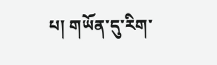པ། གཡོན་དུ་རིག་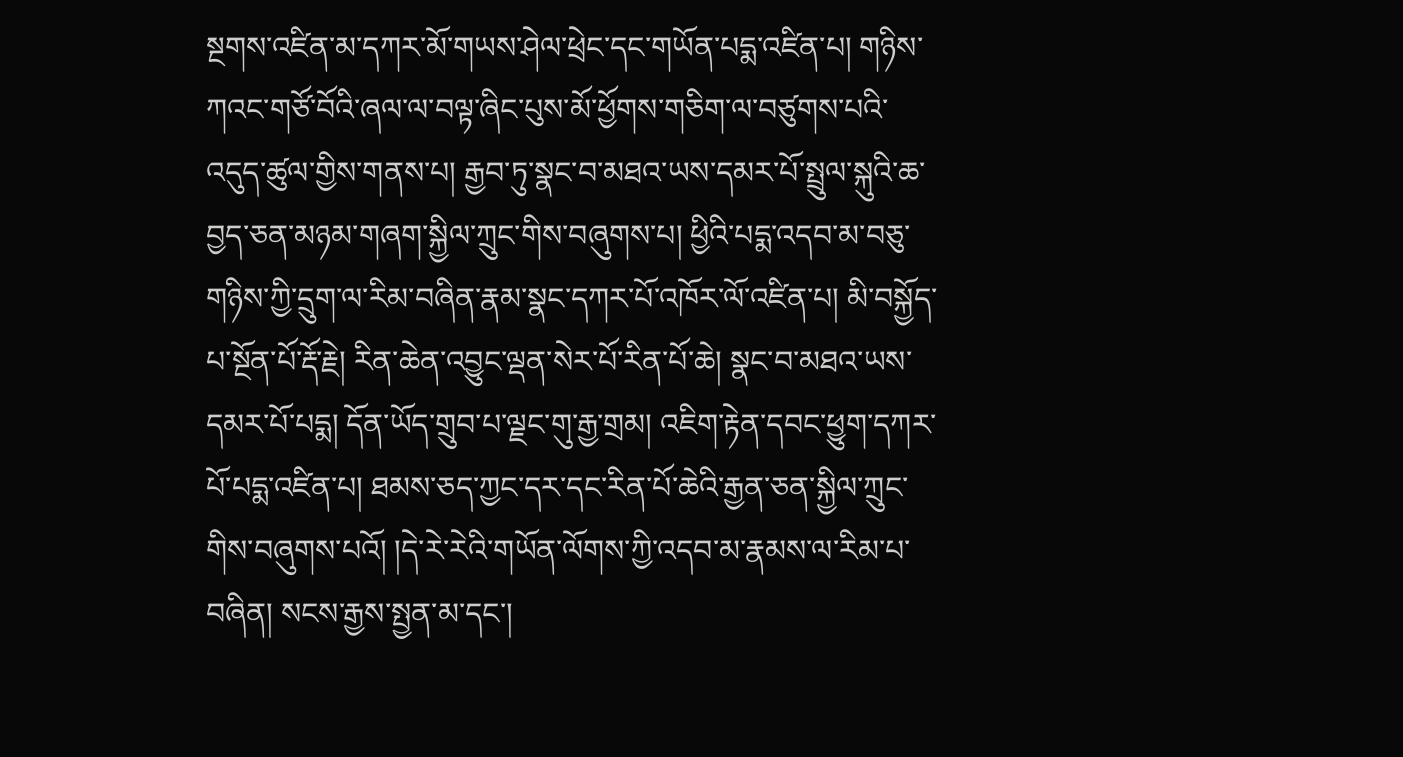སྔགས་འཛིན་མ་དཀར་མོ་གཡས་ཤེལ་ཕྲེང་དང་གཡོན་པདྨ་འཛིན་པ། གཉིས་ཀའང་གཙོ་བོའི་ཞལ་ལ་བལྟ་ཞིང་པུས་མོ་ཕྱོགས་གཅིག་ལ་བཙུགས་པའི་འདུད་ཚུལ་གྱིས་གནས་པ། རྒྱབ་ཏུ་སྣང་བ་མཐའ་ཡས་དམར་པོ་སྤྲུལ་སྐུའི་ཆ་བྱད་ཅན་མཉམ་གཞག་སྐྱིལ་ཀྲུང་གིས་བཞུགས་པ། ཕྱིའི་པདྨ་འདབ་མ་བཅུ་གཉིས་ཀྱི་དྲུག་ལ་རིམ་བཞིན་རྣམ་སྣང་དཀར་པོ་འཁོར་ལོ་འཛིན་པ། མི་བསྐྱོད་པ་སྔོན་པོ་རྡོ་རྗེ། རིན་ཆེན་འབྱུང་ལྡན་སེར་པོ་རིན་པོ་ཆེ། སྣང་བ་མཐའ་ཡས་དམར་པོ་པདྨ། དོན་ཡོད་གྲུབ་པ་ལྗང་གུ་རྒྱ་གྲམ། འཇིག་རྟེན་དབང་ཕྱུག་དཀར་པོ་པདྨ་འཛིན་པ། ཐམས་ཅད་ཀྱང་དར་དང་རིན་པོ་ཆེའི་རྒྱན་ཅན་སྐྱིལ་ཀྲུང་གིས་བཞུགས་པའོ། །དེ་རེ་རེའི་གཡོན་ལོགས་ཀྱི་འདབ་མ་རྣམས་ལ་རིམ་པ་བཞིན། སངས་རྒྱས་སྤྱན་མ་དང་།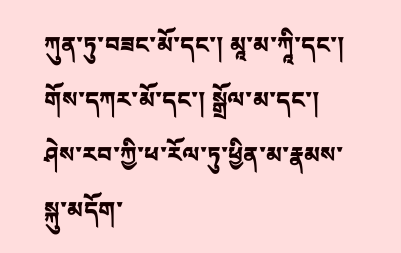ཀུན་ཏུ་བཟང་མོ་དང་། མཱ་མ་ཀཱི་དང་། གོས་དཀར་མོ་དང་། སྒྲོལ་མ་དང་། ཤེས་རབ་ཀྱི་ཕ་རོལ་ཏུ་ཕྱིན་མ་རྣམས་སྐུ་མདོག་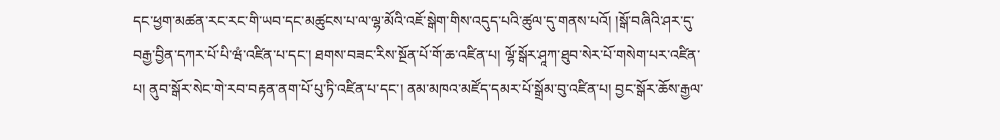དང་ཕྱག་མཚན་རང་རང་གི་ཡབ་དང་མཚུངས་པ་ལ་ལྷ་མོའི་འཇོ་སྒེག་གིས་འདུད་པའི་ཚུལ་དུ་གནས་པའོ། །སྒོ་བཞིའི་ཤར་དུ་བརྒྱ་བྱིན་དཀར་པོ་པི་ཝཾ་འཛིན་པ་དང་། ཐགས་བཟང་རིས་སྔོན་པོ་གོ་ཆ་འཛིན་པ། ལྷོ་སྒོར་ཤཱཀ་ཐུབ་སེར་པོ་གསེག་པར་འཛིན་པ། ནུབ་སྒོར་སེང་གེ་རབ་བརྟན་ནག་པོ་པུ་ཏི་འཛིན་པ་དང་། ནམ་མཁའ་མཛོད་དམར་པོ་སྒྲོམ་བུ་འཛིན་པ། བྱང་སྒོར་ཆོས་རྒྱལ་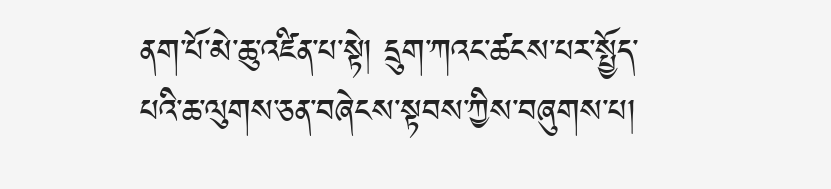ནག་པོ་མེ་ཆུ་འཛིན་པ་སྟེ། དྲུག་ཀའང་ཚངས་པར་སྤྱོད་པའི་ཆ་ལུགས་ཅན་བཞེངས་སྟབས་ཀྱིས་བཞུགས་པ།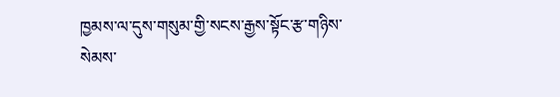ཁྱམས་ལ་དུས་གསུམ་གྱི་སངས་རྒྱས་སྟོང་རྩ་གཉིས་སེམས་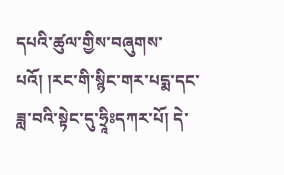དཔའི་ཚུལ་གྱིས་བཞུགས་པའོ། །རང་གི་སྙིང་གར་པདྨ་དང་ཟླ་བའི་སྟེང་དུ་ཧྲཱིཿདཀར་པོ། དེ་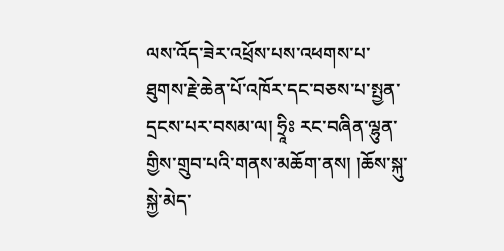ལས་འོད་ཟེར་འཕྲོས་པས་འཕགས་པ་ཐུགས་རྗེ་ཆེན་པོ་འཁོར་དང་བཅས་པ་སྤྱན་དྲངས་པར་བསམ་ལ། ཧྲཱིཿ རང་བཞིན་ལྷུན་གྱིས་གྲུབ་པའི་གནས་མཆོག་ནས། །ཆོས་སྐུ་སྐྱེ་མེད་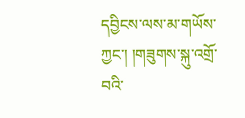དབྱིངས་ལས་མ་གཡོས་ཀྱང་། །གཟུགས་སྐུ་འགྲོ་བའི་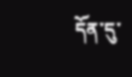དོན་དུ་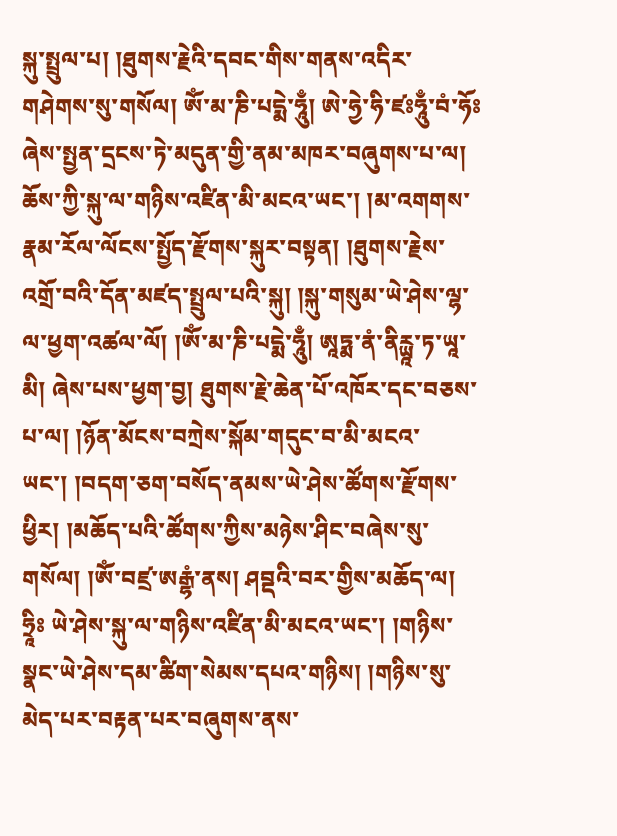སྐུ་སྤྲུལ་པ། །ཐུགས་རྗེའི་དབང་གིས་གནས་འདིར་གཤེགས་སུ་གསོལ། ཨོཾ་མ་ཎི་པདྨེ་ཧཱུྃ། ཨེ་ཧྱེ་ཧི་ཛཿཧཱུྃ་བཾ་ཧོཿ ཞེས་སྤྱན་དྲངས་ཏེ་མདུན་གྱི་ནམ་མཁར་བཞུགས་པ་ལ། ཆོས་ཀྱི་སྐུ་ལ་གཉིས་འཛིན་མི་མངའ་ཡང་། །མ་འགགས་རྣམ་རོལ་ལོངས་སྤྱོད་རྫོགས་སྐུར་བསྟན། །ཐུགས་རྗེས་འགྲོ་བའི་དོན་མཛད་སྤྲུལ་པའི་སྐུ། །སྐུ་གསུམ་ཡེ་ཤེས་ལྷ་ལ་ཕྱག་འཚལ་ལོ། །ཨོཾ་མ་ཎི་པདྨེ་ཧཱུྃ། ཨཱཏྨ་ནཾ་ནིརྻཱ་ཏ་ཡཱ་མི། ཞེས་པས་ཕྱག་བྱ། ཐུགས་རྗེ་ཆེན་པོ་འཁོར་དང་བཅས་པ་ལ། །ཉོན་མོངས་བཀྲེས་སྐོམ་གདུང་བ་མི་མངའ་ཡང་། །བདག་ཅག་བསོད་ནམས་ཡེ་ཤེས་ཚོགས་རྫོགས་ཕྱིར། །མཆོད་པའི་ཚོགས་ཀྱིས་མཉེས་ཤིང་བཞེས་སུ་གསོལ། །ཨོཾ་བཛྲ་ཨརྒྷཾ་ནས། ཤབྡའི་བར་གྱིས་མཆོད་ལ། ཧྲཱིཿ ཡེ་ཤེས་སྐུ་ལ་གཉིས་འཛིན་མི་མངའ་ཡང་། །གཉིས་སྣང་ཡེ་ཤེས་དམ་ཚིག་སེམས་དཔའ་གཉིས། །གཉིས་སུ་མེད་པར་བརྟན་པར་བཞུགས་ནས་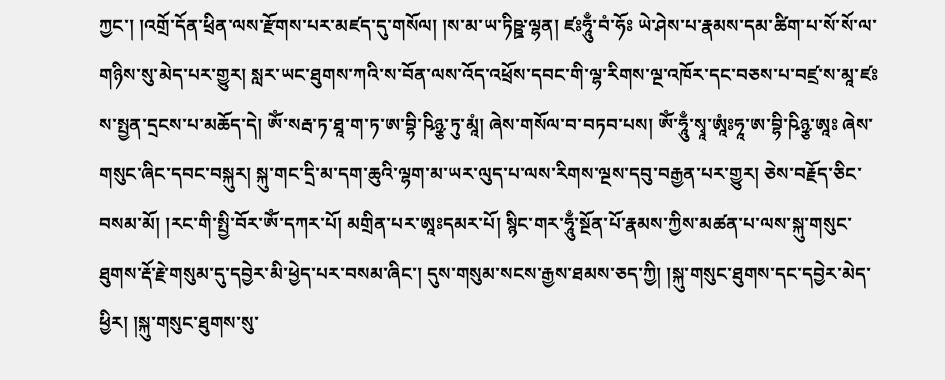ཀྱང་། །འགྲོ་དོན་ཕྲིན་ལས་རྫོགས་པར་མཛད་དུ་གསོལ། །ས་མ་ཡ་ཏིཥྛ་ལྷན། ཛཿཧཱུྃ་བཾ་ཧོཿ ཡེ་ཤེས་པ་རྣམས་དམ་ཚིག་པ་སོ་སོ་ལ་གཉིས་སུ་མེད་པར་གྱུར། སླར་ཡང་ཐུགས་ཀའི་ས་བོན་ལས་འོད་འཕྲོས་དབང་གི་ལྷ་རིགས་ལྔ་འཁོར་དང་བཅས་པ་བཛྲ་ས་མཱ་ཛཿས་སྤྱན་དྲངས་པ་མཆོད་དེ། ཨོཾ་སརྦ་ཏ་ཐཱ་ག་ཏ་ཨ་བྷི་ཥིཉྩ་ཏུ་མཱཾ། ཞེས་གསོལ་བ་བཏབ་པས། ཨོཾ་ཧཱུྃ་སྭཱ་ཨཱཾཿཧཱ་ཨ་བྷི་ཥིཉྩ་ཨཱཿ ཞེས་གསུང་ཞིང་དབང་བསྐུར། སྐུ་གང་དྲི་མ་དག་ཆུའི་ལྷག་མ་ཡར་ལུད་པ་ལས་རིགས་ལྔས་དབུ་བརྒྱན་པར་གྱུར། ཅེས་བརྗོད་ཅིང་བསམ་མོ། །རང་གི་སྤྱི་བོར་ཨོཾ་དཀར་པོ། མགྲིན་པར་ཨཱཿདམར་པོ། སྙིང་གར་ཧཱུྃ་སྔོན་པོ་རྣམས་ཀྱིས་མཚན་པ་ལས་སྐུ་གསུང་ཐུགས་རྡོ་རྗེ་གསུམ་དུ་དབྱེར་མི་ཕྱེད་པར་བསམ་ཞིང་། དུས་གསུམ་སངས་རྒྱས་ཐམས་ཅད་ཀྱི། །སྐུ་གསུང་ཐུགས་དང་དབྱེར་མེད་ཕྱིར། །སྐུ་གསུང་ཐུགས་སུ་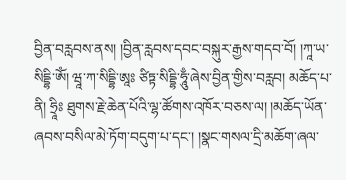བྱིན་བརླབས་ནས། །བྱིན་རླབས་དབང་བསྐུར་རྒྱས་གདབ་བོ། །ཀཱ་ཡ་སིདྡྷི་ཨོཾ། ཝཱ་ཀ་སིདྡྷི་ཨཱཿ ཙིཏྟ་སིདྡྷི་ཧཱུྃ་ཞེས་བྱིན་གྱིས་བརླབ། མཆོད་པ་ནི། ཧྲཱིཿ ཐུགས་རྗེ་ཆེན་པོའི་ལྷ་ཚོགས་འཁོར་བཅས་ལ། །མཆོད་ཡོན་ཞབས་བསིལ་མེ་ཏོག་བདུག་པ་དང་། །སྣང་གསལ་དྲི་མཆོག་ཞལ་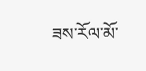ཟས་རོལ་མོ་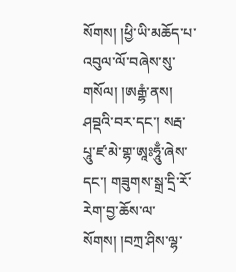སོགས། །ཕྱི་ཡི་མཆོད་པ་འབུལ་ལོ་བཞེས་སུ་གསོལ། །ཨརྒྷཾ་ནས། ཤབྡའི་བར་དང་། སརྦ་པཱུ་ཛ་མེ་གྷ་ཨཱཿཧཱུྃ་ཞེས་དང་། གཟུགས་སྒྲ་དྲི་རོ་རེག་བྱ་ཆོས་ལ་སོགས། །བཀྲ་ཤིས་ལྷ་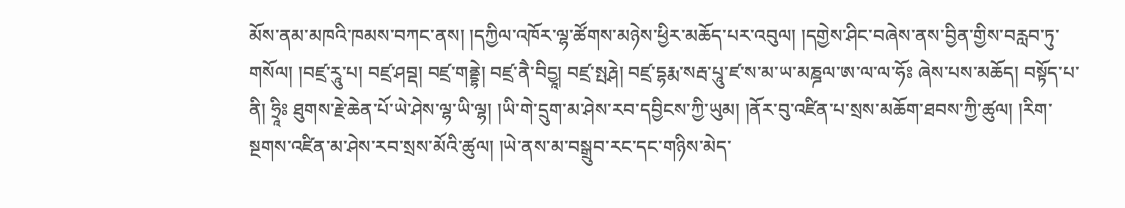མོས་ནམ་མཁའི་ཁམས་བཀང་ནས། །དཀྱིལ་འཁོར་ལྷ་ཚོགས་མཉེས་ཕྱིར་མཆོད་པར་འབུལ། །དགྱེས་ཤིང་བཞེས་ནས་བྱིན་གྱིས་བརླབ་ཏུ་གསོལ། །བཛྲ་རཱུ་པ། བཛྲ་ཤབྡ། བཛྲ་གནྡྷེ། བཛྲ་ནཻ་བིདྱཱ། བཛྲ་སྤརྴེ། བཛྲ་དྷརྨ་སརྦ་པཱུ་ཛ་ས་མ་ཡ་མཎྜལ་ཨ་ལ་ལ་ཧོཿ ཞེས་པས་མཆོད། བསྟོད་པ་ནི། ཧྲཱིཿ ཐུགས་རྗེ་ཆེན་པོ་ཡེ་ཤེས་ལྷ་ཡི་ལྷ། །ཡི་གེ་དྲུག་མ་ཤེས་རབ་དབྱིངས་ཀྱི་ཡུམ། །ནོར་བུ་འཛིན་པ་སྲས་མཆོག་ཐབས་ཀྱི་ཚུལ། །རིག་སྔགས་འཛིན་མ་ཤེས་རབ་སྲས་མོའི་ཚུལ། །ཡེ་ནས་མ་བསྒྲུབ་རང་དང་གཉིས་མེད་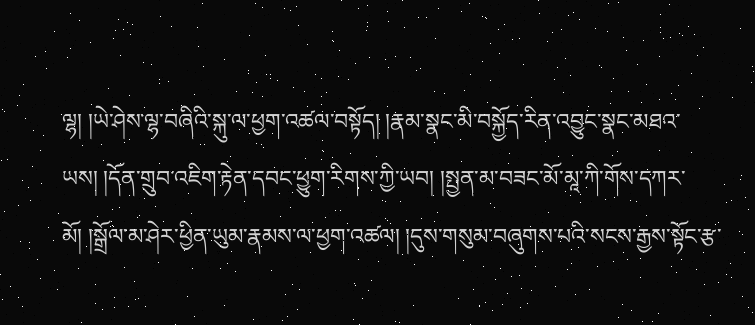ལྷ། །ཡེ་ཤེས་ལྷ་བཞིའི་སྐུ་ལ་ཕྱག་འཚལ་བསྟོད། །རྣམ་སྣང་མི་བསྐྱོད་རིན་འབྱུང་སྣང་མཐའ་ཡས། །དོན་གྲུབ་འཇིག་རྟེན་དབང་ཕྱུག་རིགས་ཀྱི་ཡབ། །སྤྱན་མ་བཟང་མོ་མཱ་ཀི་གོས་དཀར་མོ། །སྒྲོལ་མ་ཤེར་ཕྱིན་ཡུམ་རྣམས་ལ་ཕྱག་འཚལ། །དུས་གསུམ་བཞུགས་པའི་སངས་རྒྱས་སྟོང་རྩ་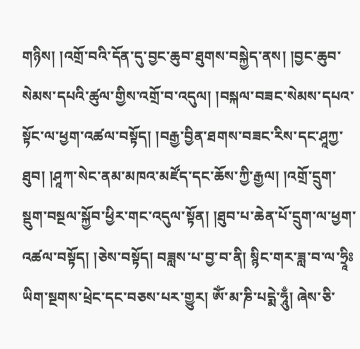གཉིས། །འགྲོ་བའི་དོན་དུ་བྱང་ཆུབ་ཐུགས་བསྐྱེད་ནས། །བྱང་ཆུབ་སེམས་དཔའི་ཚུལ་གྱིས་འགྲོ་བ་འདུལ། །བསྐལ་བཟང་སེམས་དཔའ་སྟོང་ལ་ཕྱག་འཚལ་བསྟོད། །བརྒྱ་བྱིན་ཐགས་བཟང་རིས་དང་ཤཱཀྱ་ཐུབ། །ཤཱཀ་སེང་ནམ་མཁའ་མཛོད་དང་ཆོས་ཀྱི་རྒྱལ། །འགྲོ་དྲུག་སྡུག་བསྔལ་སྐྱོབ་ཕྱིར་གང་འདུལ་སྟོན། །ཐུབ་པ་ཆེན་པོ་དྲུག་ལ་ཕྱག་འཚལ་བསྟོད། །ཅེས་བསྟོད། བཟླས་པ་བྱ་བ་ནི། སྙིང་གར་ཟླ་བ་ལ་ཧྲཱིཿཡིག་སྔགས་ཕྲེང་དང་བཅས་པར་གྱུར། ཨོཾ་མ་ཎི་པདྨེ་ཧཱུྃ། ཞེས་ཅི་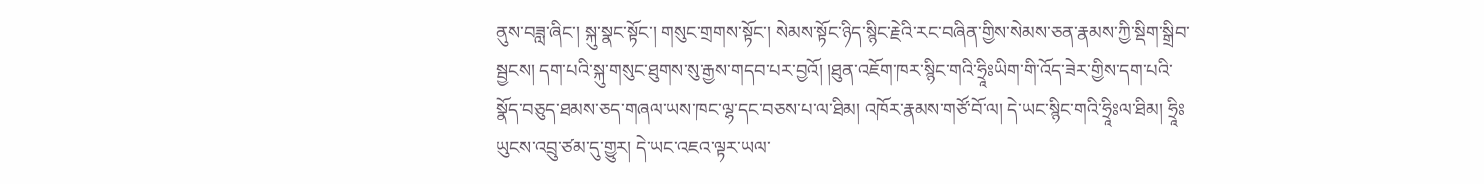ནུས་བཟླ་ཞིང་། སྐུ་སྣང་སྟོང་། གསུང་གྲགས་སྟོང་། སེམས་སྟོང་ཉིད་སྙིང་རྗེའི་རང་བཞིན་གྱིས་སེམས་ཅན་རྣམས་ཀྱི་སྡིག་སྒྲིབ་སྦྱངས། དག་པའི་སྐུ་གསུང་ཐུགས་སུ་རྒྱས་གདབ་པར་བྱའོ། །ཐུན་འཇོག་ཁར་སྙིང་གའི་ཧྲཱིཿཡིག་གི་འོད་ཟེར་གྱིས་དག་པའི་སྣོད་བཅུད་ཐམས་ཅད་གཞལ་ཡས་ཁང་ལྷ་དང་བཅས་པ་ལ་ཐིམ། འཁོར་རྣམས་གཙོ་བོ་ལ། དེ་ཡང་སྙིང་གའི་ཧྲཱིཿལ་ཐིམ། ཧྲཱིཿཡུངས་འབྲུ་ཙམ་དུ་གྱུར། དེ་ཡང་འཇའ་ལྟར་ཡལ་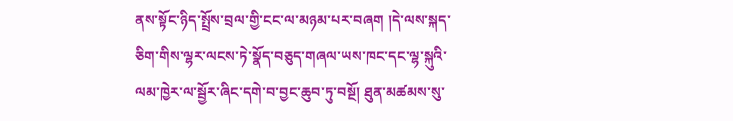ནས་སྟོང་ཉིད་སྤྲོས་བྲལ་གྱི་ངང་ལ་མཉམ་པར་བཞག །དེ་ལས་སྐད་ཅིག་གིས་ལྷར་ལངས་ཏེ་སྣོད་བཅུད་གཞལ་ཡས་ཁང་དང་ལྷ་སྐུའི་ལམ་ཁྱེར་ལ་སྦྱོར་ཞིང་དགེ་བ་བྱང་ཆུབ་ཏུ་བསྔོ། ཐུན་མཚམས་སུ་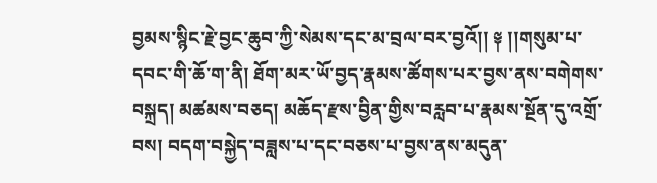བྱམས་སྙིང་རྗེ་བྱང་ཆུབ་ཀྱི་སེམས་དང་མ་བྲལ་བར་བྱའོ།། ༈ །།གསུམ་པ་དབང་གི་ཆོ་ག་ནི། ཐོག་མར་ཡོ་བྱད་རྣམས་ཚོགས་པར་བྱས་ནས་བགེགས་བསྐྲད། མཚམས་བཅད། མཆོད་རྫས་བྱིན་གྱིས་བརླབ་པ་རྣམས་སྔོན་དུ་འགྲོ་བས། བདག་བསྐྱེད་བཟླས་པ་དང་བཅས་པ་བྱས་ནས་མདུན་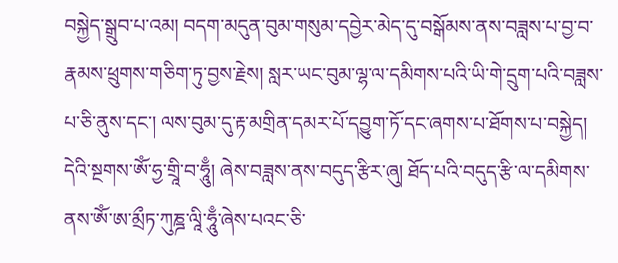བསྐྱེད་སྒྲུབ་པ་འམ། བདག་མདུན་བུམ་གསུམ་དབྱེར་མེད་དུ་བསྒོམས་ནས་བཟླས་པ་བྱ་བ་རྣམས་ཕྲུགས་གཅིག་ཏུ་བྱས་རྗེས། སླར་ཡང་བུམ་ལྷ་ལ་དམིགས་པའི་ཡི་གེ་དྲུག་པའི་བཟླས་པ་ཅི་ནུས་དང་། ལས་བུམ་དུ་རྟ་མགྲིན་དམར་པོ་དབྱུག་ཏོ་དང་ཞགས་པ་ཐོགས་པ་བསྐྱེད། དེའི་སྔགས་ཨོཾ་ཧྱ་གྲཱི་བ་ཧཱུྃ། ཞེས་བཟླས་ནས་བདུད་རྩིར་ཞུ། ཐོད་པའི་བདུད་རྩི་ལ་དམིགས་ནས་ཨོཾ་ཨ་མྲྀཏ་ཀུཎྜ་ལཱི་ཧཱུྃ་ཞེས་པའང་ཅི་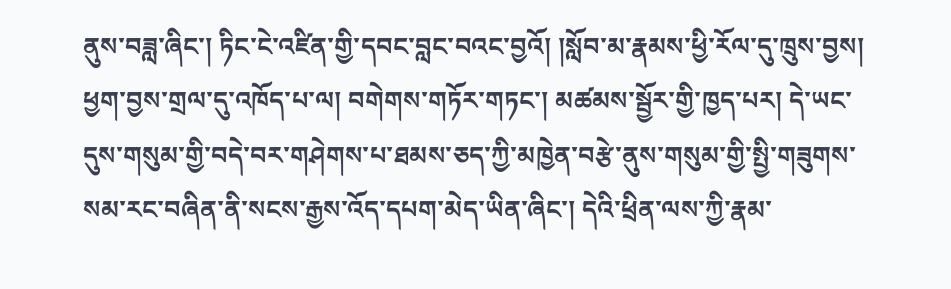ནུས་བཟླ་ཞིང་། ཏིང་ངེ་འཛིན་གྱི་དབང་བླང་བའང་བྱའོ། །སློབ་མ་རྣམས་ཕྱི་རོལ་དུ་ཁྲུས་བྱས། ཕྱག་བྱས་གྲལ་དུ་འཁོད་པ་ལ། བགེགས་གཏོར་གཏང་། མཚམས་སྦྱོར་གྱི་ཁྱད་པར། དེ་ཡང་དུས་གསུམ་གྱི་བདེ་བར་གཤེགས་པ་ཐམས་ཅད་ཀྱི་མཁྱེན་བརྩེ་ནུས་གསུམ་གྱི་སྤྱི་གཟུགས་སམ་རང་བཞིན་ནི་སངས་རྒྱས་འོད་དཔག་མེད་ཡིན་ཞིང་། དེའི་ཕྲིན་ལས་ཀྱི་རྣམ་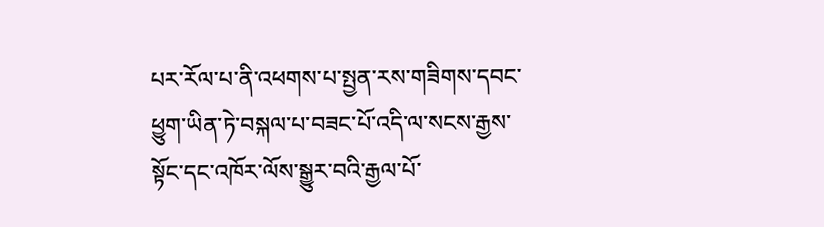པར་རོལ་པ་ནི་འཕགས་པ་སྤྱན་རས་གཟིགས་དབང་ཕྱུག་ཡིན་ཏེ་བསྐལ་པ་བཟང་པོ་འདི་ལ་སངས་རྒྱས་སྟོང་དང་འཁོར་ལོས་སྒྱུར་བའི་རྒྱལ་པོ་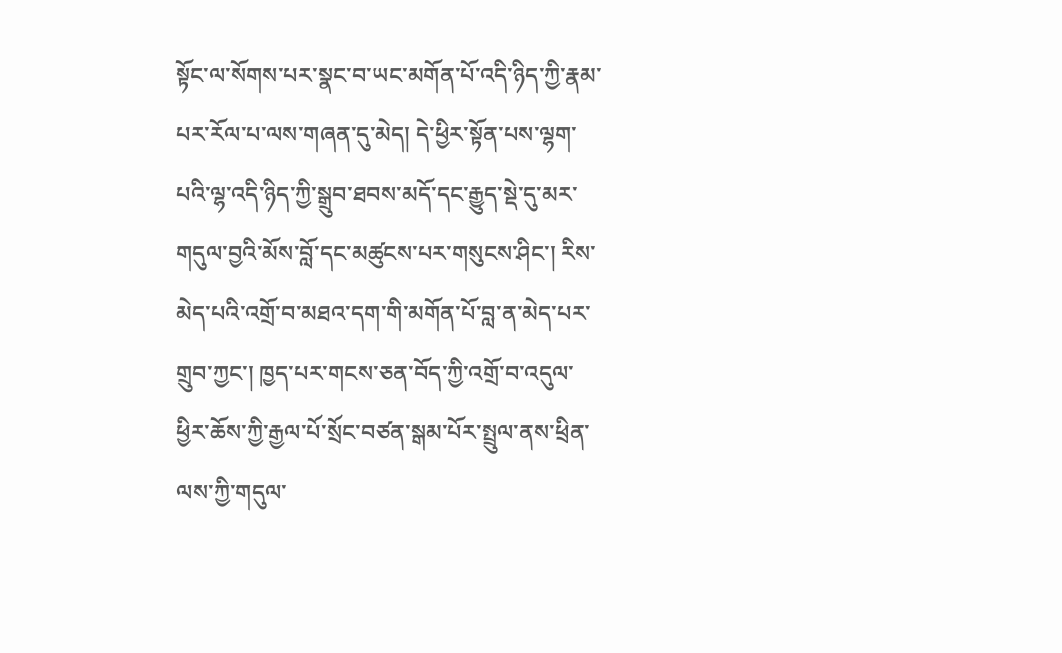སྟོང་ལ་སོགས་པར་སྣང་བ་ཡང་མགོན་པོ་འདི་ཉིད་ཀྱི་རྣམ་པར་རོལ་པ་ལས་གཞན་དུ་མེད། དེ་ཕྱིར་སྟོན་པས་ལྷག་པའི་ལྷ་འདི་ཉིད་ཀྱི་སྒྲུབ་ཐབས་མདོ་དང་རྒྱུད་སྡེ་དུ་མར་གདུལ་བྱའི་མོས་བློ་དང་མཚུངས་པར་གསུངས་ཤིང་། རིས་མེད་པའི་འགྲོ་བ་མཐའ་དག་གི་མགོན་པོ་བླ་ན་མེད་པར་གྲུབ་ཀྱང་། ཁྱད་པར་གངས་ཅན་བོད་ཀྱི་འགྲོ་བ་འདུལ་ཕྱིར་ཆོས་ཀྱི་རྒྱལ་པོ་སྲོང་བཙན་སྒམ་པོར་སྤྲུལ་ནས་ཕྲིན་ལས་ཀྱི་གདུལ་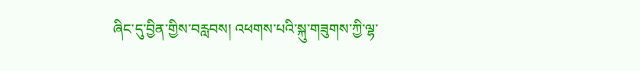ཞིང་དུ་བྱིན་གྱིས་བརླབས། འཕགས་པའི་སྐུ་གཟུགས་ཀྱི་ལྷ་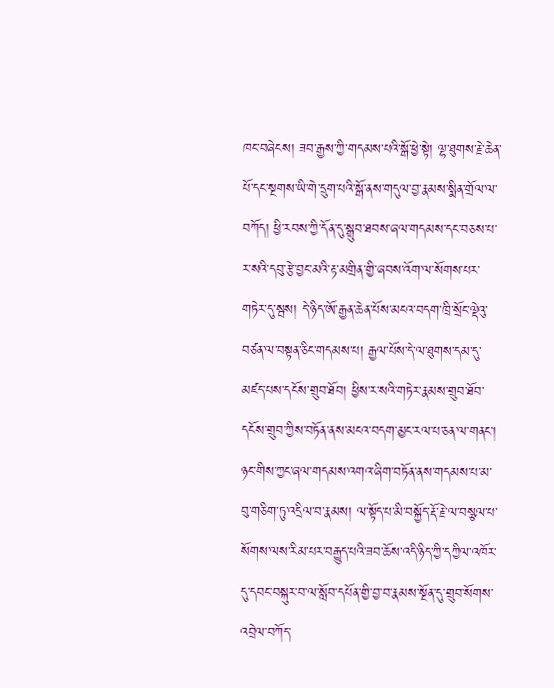ཁང་བཞེངས། ཟབ་རྒྱས་ཀྱི་གདམས་པའི་སྒོ་ཕྱེ་སྟེ། ལྷ་ཐུགས་རྗེ་ཆེན་པོ་དང་སྔགས་ཡི་གེ་དྲུག་པའི་སྒོ་ནས་གདུལ་བྱ་རྣམས་སྨིན་གྲོལ་ལ་བཀོད། ཕྱི་རབས་ཀྱི་དོན་དུ་སྒྲུབ་ཐབས་ཞལ་གདམས་དང་བཅས་པ་ར་སའི་དབུ་རྩེ་བྱང་མའི་རྟ་མགྲིན་གྱི་ཞབས་འོག་ལ་སོགས་པར་གཏེར་དུ་སྦས། དེ་ཉིད་ཨོ་རྒྱན་ཆེན་པོས་མངའ་བདག་ཁྲི་སྲོང་ལྡེའུ་བཙན་ལ་བསྟན་ཅིང་གདམས་པ། རྒྱལ་པོས་དེ་ལ་ཐུགས་དམ་དུ་མཛད་པས་དངོས་གྲུབ་ཐོབ། ཕྱིས་ར་སའི་གཏེར་རྣམས་གྲུབ་ཐོབ་དངོས་གྲུབ་ཀྱིས་བཏོན་ནས་མངའ་བདག་མྱང་རལ་པ་ཅན་ལ་གནང་། ཉང་གིས་ཀྱང་ཞལ་གདམས་འགའ་ཞིག་བཏོན་ནས་གདམས་པ་མ་བུ་གཅིག་ཏུ་འདྲིལ་བ་རྣམས། ལ་སྟོད་པ་མི་བསྐྱོད་རྡོ་རྗེ་ལ་བསྩལ་པ་སོགས་ལས་རིམ་པར་བརྒྱུད་པའི་ཟབ་ཆོས་འདི་ཉིད་ཀྱི་དཀྱིལ་འཁོར་དུ་དབང་བསྐུར་བ་ལ་སློབ་དཔོན་གྱི་བྱ་བ་རྣམས་སྔོན་དུ་གྲུབ་སོགས་འབྲེལ་བཀོད་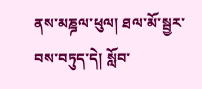ནས་མཎྜལ་ཕུལ། ཐལ་མོ་སྦྱར་བས་བཏུད་དེ། སློབ་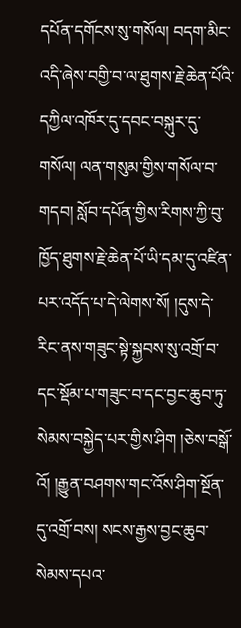དཔོན་དགོངས་སུ་གསོལ། བདག་མིང་འདི་ཞེས་བགྱི་བ་ལ་ཐུགས་རྗེ་ཆེན་པོའི་དཀྱིལ་འཁོར་དུ་དབང་བསྐུར་དུ་གསོལ། ལན་གསུམ་གྱིས་གསོལ་བ་གདབ། སློབ་དཔོན་གྱིས་རིགས་ཀྱི་བུ་ཁྱོད་ཐུགས་རྗེ་ཆེན་པོ་ཡི་དམ་དུ་འཛིན་པར་འདོད་པ་དེ་ལེགས་སོ། །དུས་དེ་རིང་ནས་གཟུང་སྟེ་སྐྱབས་སུ་འགྲོ་བ་དང་སྡོམ་པ་གཟུང་བ་དང་བྱང་ཆུབ་ཏུ་སེམས་བསྐྱེད་པར་གྱིས་ཤིག །ཅེས་བསྒོ་འོ། །རྒྱུན་བཤགས་གང་འོས་ཤིག་སྔོན་དུ་འགྲོ་བས། སངས་རྒྱས་བྱང་ཆུབ་སེམས་དཔའ་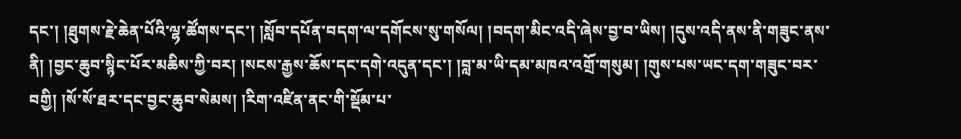དང་། །ཐུགས་རྗེ་ཆེན་པོའི་ལྷ་ཚོགས་དང་། །སློབ་དཔོན་བདག་ལ་དགོངས་སུ་གསོལ། །བདག་མིང་འདི་ཞེས་བྱ་བ་ཡིས། །དུས་འདི་ནས་ནི་གཟུང་ནས་ནི། །བྱང་ཆུབ་སྙིང་པོར་མཆིས་ཀྱི་བར། །སངས་རྒྱས་ཆོས་དང་དགེ་འདུན་དང་། །བླ་མ་ཡི་དམ་མཁའ་འགྲོ་གསུམ། །གུས་པས་ཡང་དག་གཟུང་བར་བགྱི། །སོ་སོ་ཐར་དང་བྱང་ཆུབ་སེམས། །རིག་འཛིན་ནང་གི་སྡོམ་པ་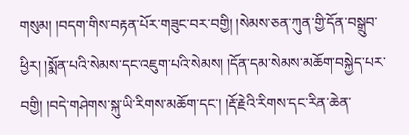གསུམ། །བདག་གིས་བརྟན་པོར་གཟུང་བར་བགྱི། །སེམས་ཅན་ཀུན་གྱི་དོན་བསྒྲུབ་ཕྱིར། །སྨོན་པའི་སེམས་དང་འཇུག་པའི་སེམས། །དོན་དམ་སེམས་མཆོག་བསྐྱེད་པར་བགྱི། །བདེ་གཤེགས་སྐུ་ཡི་རིགས་མཆོག་དང་། །རྡོ་རྗེའི་རིགས་དང་རིན་ཆེན་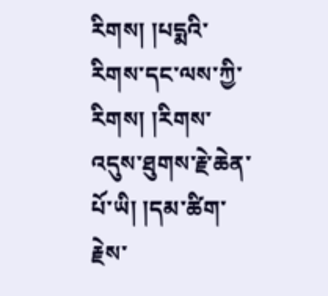རིགས། །པདྨའི་རིགས་དང་ལས་ཀྱི་རིགས། །རིགས་འདུས་ཐུགས་རྗེ་ཆེན་པོ་ཡི། །དམ་ཚིག་རྗེས་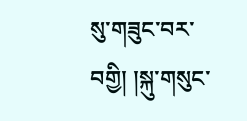སུ་གཟུང་བར་བགྱི། །སྐུ་གསུང་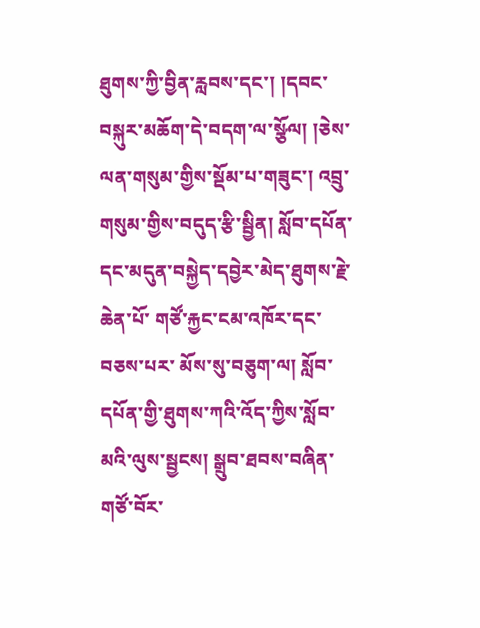ཐུགས་ཀྱི་བྱིན་རླབས་དང་། །དབང་བསྐུར་མཆོག་དེ་བདག་ལ་སྩོལ། །ཅེས་ལན་གསུམ་གྱིས་སྡོམ་པ་གཟུང་། འབྲུ་གསུམ་གྱིས་བདུད་རྩི་སྦྱིན། སློབ་དཔོན་དང་མདུན་བསྐྱེད་དབྱེར་མེད་ཐུགས་རྗེ་ཆེན་པོ་ གཙོ་རྐྱང་ངམ་འཁོར་དང་བཅས་པར་ མོས་སུ་བཅུག་ལ། སློབ་དཔོན་གྱི་ཐུགས་ཀའི་འོད་ཀྱིས་སློབ་མའི་ལུས་སྦྱངས། སྒྲུབ་ཐབས་བཞིན་གཙོ་བོར་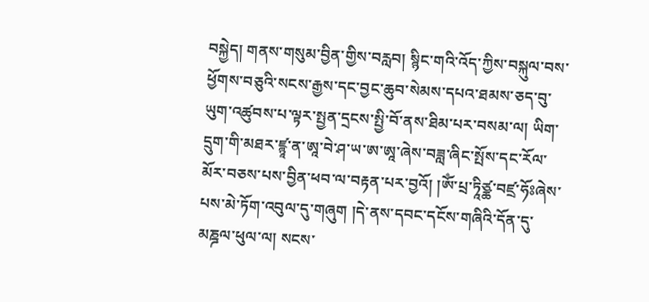བསྐྱེད། གནས་གསུམ་བྱིན་གྱིས་བརླབ། སྙིང་གའི་འོད་ཀྱིས་བསྐུལ་བས་ཕྱོགས་བཅུའི་སངས་རྒྱས་དང་བྱང་ཆུབ་སེམས་དཔའ་ཐམས་ཅད་བུ་ཡུག་འཚུབས་པ་ལྟར་སྤྱན་དྲངས་སྤྱི་བོ་ནས་ཐིམ་པར་བསམ་ལ། ཡིག་དྲུག་གི་མཐར་ཛྙཱ་ན་ཨཱ་བེ་ཤ་ཡ་ཨ་ཨཱ་ཞེས་བཟླ་ཞིང་སྤོས་དང་རོལ་མོར་བཅས་པས་བྱིན་ཕབ་ལ་བརྟན་པར་བྱའོ། །ཨོཾ་པྲ་ཏཱིཙྪ་བཛྲ་ཧོཿཞེས་པས་མེ་ཏོག་འབུལ་དུ་གཞུག །དེ་ནས་དབང་དངོས་གཞིའི་དོན་དུ་མཎྜལ་ཕུལ་ལ། སངས་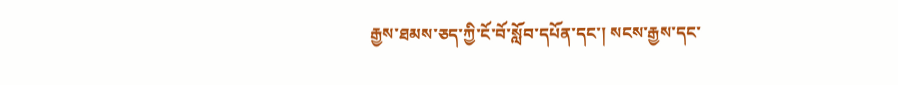རྒྱས་ཐམས་ཅད་ཀྱི་ངོ་བོ་སློབ་དཔོན་དང་། སངས་རྒྱས་དང་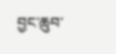བྱང་ཆུབ་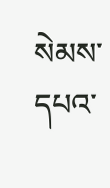སེམས་དཔའ་